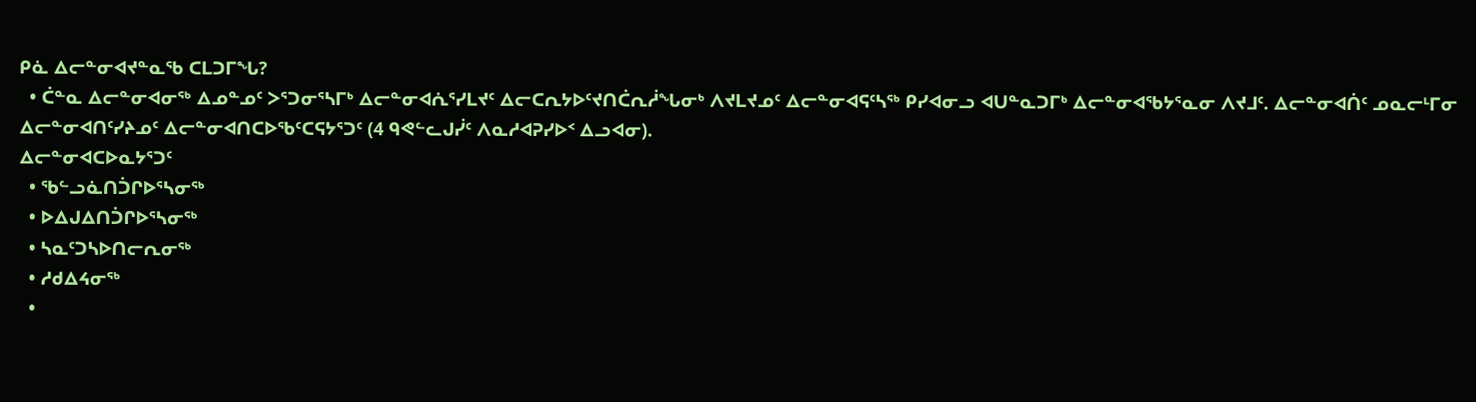ᑭᓈ ᐃᓕᓐᓂᐊᔪᓐᓇᖃ ᑕᒪᑐᒥᖓ?
  • ᑖᓐᓇ ᐃᓕᓐᓂᐊᓂᖅ ᐃᓄᓐᓄᑦ ᐳᕐᑐᓂᕐᓴᒥᒃ ᐃᓕᓐᓂᐊᕇᕐᓯᒪᔪᑦ ᐃᓕᑕᕆᔭᐅᑦᔪᑎᑖᕆᓲᖓᓂᒃ ᐱᔪᒪᔪᓄᑦ ᐃᓕᓐᓂᐊᕋᑦᓴᖅ ᑭᓯᐊᓂᓗ ᐊᑌᓐᓇᑐᒥᒃ ᐃᓕᓐᓂᐊᖃᔭᕐᓇᓂ ᐱᔪᒧᑦ. ᐃᓕᓐᓂᐊᑏᑦ ᓄᓇᓕᒻᒥᓂ ᐃᓕᓐᓂᐊᑎᑦᓯᔨᓄᑦ ᐃᓕᓐᓂᐊᑎᑕᐅᖃᑦᑕᕋᔭᕐᑐᑦ (4 ᑫᕙᓪᓚᒍᓰᑦ ᐱᓇᓱᐊᕈᓯᐅᑉ ᐃᓗᐊᓂ).
ᐃᓕᓐᓂᐊᑕᐅᓇᔭᕐᑐᑦ
  • ᖃᓪᓗᓈᑎᑑᒋᐅᕐᓴᓂᖅ
  • ᐅᐃᒍᐃᑎᑑᒋᐅᕐᓴᓂᖅ
  • ᓴᓇᑦᑐᓴᐅᑎᓕᕆᓂᖅ
  • ᓱᑯᐃᔦᓂᖅ
  •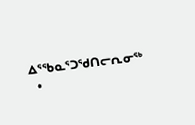ᐃᕐᖃᓇᕐᑐᖁᑎᓕᕆᓂᖅ
  •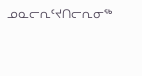ᓄᓇᓕᕆᑦᔪᑎᓕᕆᓂᖅ